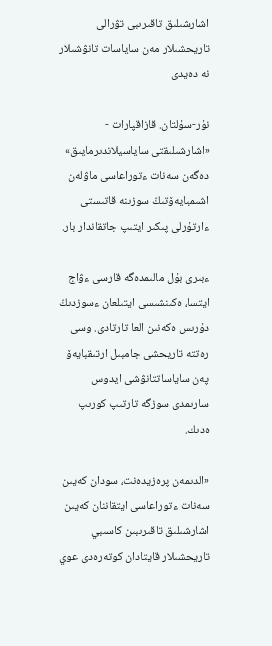اشارشىلىق تاقىرىبى تۋرالى تاريحشىلار مەن ساياسات تانۋشىلار نە دەيدى

نۇر-سۇلتان. قازاقپارات - «اشارشىلىقتى ساياسيلاندىرمايىق» دەگەن سەنات ءتوراعاسى ماۋلەن اشىمبايەۆتىڭ سوزىنە قاتىستى ءارتۇرلى پىكىر ايتىپ جاتقاندار بار.

ءبىرى بۇل مالىمدەگە قارسى ءۋاج ايتسا، ەكىنشىسى ايتىلعان ءسوزدىڭ دۇرىس ەكەنىن العا تارتادى. وسى رەتتە تاريحشى جامبىل ارتىقبايەۆ پەن ساياساتتانۋشى ايدوس سارىمدى سوزگە تارتىپ كورىپ ەدىك.

«الدىمەن پرەزيدەنت، سودان كەيىن سەنات ءتوراعاسى ايتقاننان كەيىن اشارشىلىق تاقىرىبىن كاسىبي تاريحشىلار قايتادان كوتەرەدى عوي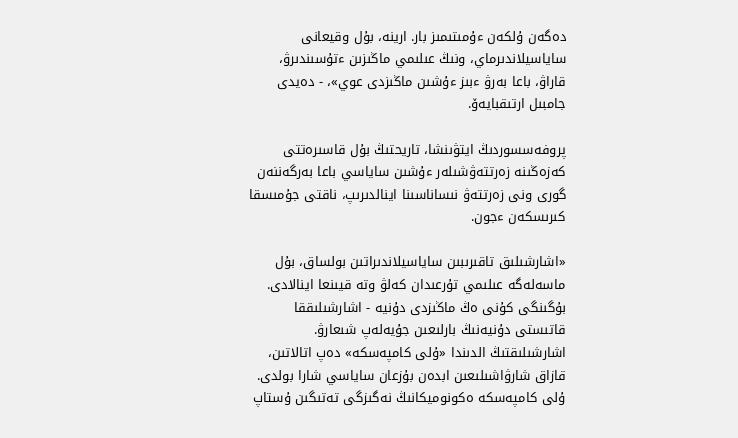دەگەن ۇلكەن ءۇمىتىمىز بار. ارينە، بۇل وقيعانى ساياسيلاندىرماي، ونىڭ عىلىمي ماڭىزىن ءتۇسىندىرۋ، قاراۋ، باعا بەرۋ ءبىز ءۇشىن ماڭىزدى عوي»، - دەيدى جامبىل ارتىقبايەۆ.

پروفەسسوردىڭ ايتۋىنشا، تاريحتىڭ بۇل قاسىرەتتى كەزەڭىنە زەرتتەۋشىلەر ءۇشىن ساياسي باعا بەرگەننەن گورى ونى زەرتتەۋ نىساناسىنا اينالدىرىپ، ناقتى جۇمىسقا كىرىسكەن ءجون.

«اشارشىلىق تاقىرىبىن ساياسيلاندىراتىن بولساق، بۇل ماسەلەگە عىلىمي تۇرعىدان كەلۋ وتە قيىنعا اينالادى. بۇگىنگى كۇنى ەڭ ماڭىزدى دۇنيە - اشارشىلىققا قاتىستى دۇنيەنىڭ بارلىعىن جۇيەلەپ شىعارۋ. اشارشىلىقتىڭ الدىندا «ۇلى كامپەسكە» دەپ اتالاتىن، قازاق شارۋاشىلىعىن ابدەن بۇزعان ساياسي شارا بولدى. ۇلى كامپەسكە ەكونوميكانىڭ نەگىزگى تەتىگىن ۇستاپ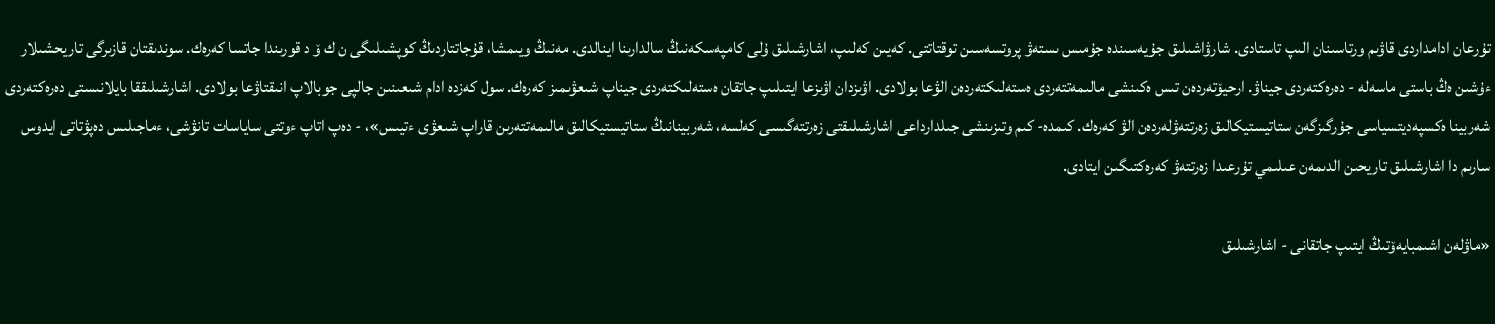تۇرعان ادامداردى قاۋىم ورتاسىنان الىپ تاستادى. شارۋاشىلىق جۇيەسىندە جۇمىس ىستەۋ پروتسەسىن توقتاتتى. كەيىن كەلىپ، اشارشىلىق ۇلى كامپەسكەنىڭ سالدارىنا اينالدى. مەنىڭ ويىمشا، قۇجاتتاردىڭ كوپشىلىگى ن ك ۆ د قورىندا جاتسا كەرەك. سوندىقتان قازىرگى تاريحشىلار ءۇشىن ەڭ باستى ماسەلە - دەرەكتەردى جيناۋ. ارحيۆتەردەن تىس ەكىنشى مالىمەتتەردى ەستەلىكتەردەن الۋعا بولادى. اۋىزدان اۋىزعا ايتىلىپ جاتقان ەستەلىكتەردى جيناپ شىعۋىمىز كەرەك. سول كەزدە ادام شىعىنىن جالپى جوبالاپ انىقتاۋعا بولادى. اشارشىلىققا بايلانىستى دەرەكتەردى شەربينا ەكسپەديتسياسى جۇرگىزگەن ستاتيستيكالىق زەرتتەۋلەردەن الۋ كەرەك. كىمدە- كىم وتىزىنشى جىلدارداعى اشارشىلىقتى زەرتتەگىسى كەلسە، شەربينانىڭ ستاتيستيكالىق مالىمەتتەرىن قاراپ شىعۋى ءتيىس»، - دەپ اتاپ ءوتتى ساياسات تانۋشى، ءماجىلىس دەپۋتاتى ايدوس سارىم دا اشارشىلىق تاريحىن الدىمەن عىلىمي تۇرعىدا زەرتتەۋ كەرەكتىگىن ايتادى.

«ماۋلەن اشىمبايەۆتىڭ ايتىپ جاتقانى - اشارشىلىق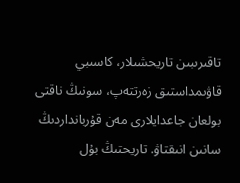تاقىرىبىن تاريحشىلار، كاسىبي قاۋىمداستىق زەرتتەپ، سونىڭ ناقتى بولعان جاعدايلارى مەن قۇربانداردىڭ سانىن انىقتاۋ. تاريحتىڭ بۇل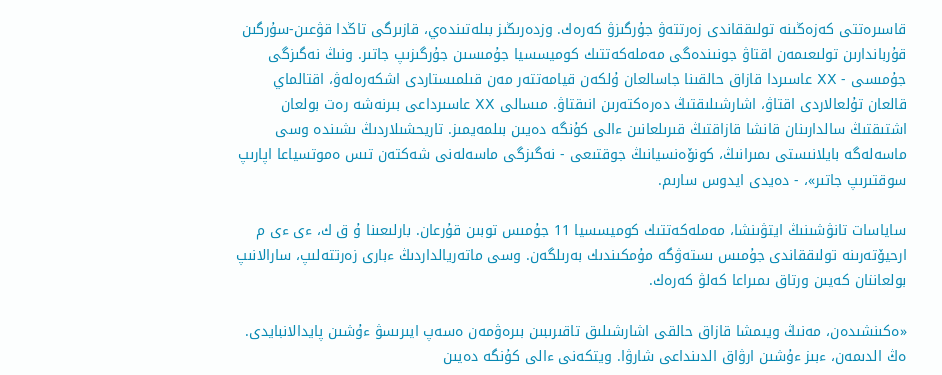قاسىرەتتى كەزەڭىنە تولىققاندى زەرتتەۋ جۇرگىزۋ كەرەك. وزدەرىڭىز بىلەتىندەي، قازىرگى تاڭدا قۋعىن-سۇرگىن قۇرباندارىن تولىعىمەن اقتاۋ جونىندەگى مەملەكەتتىك كوميسسيا جۇمىسىن جۇرگىزىپ جاتىر. ونىڭ نەگىزگى جۇمىسى - ⅩⅩ عاسىردا قازاق حالقىنا جاسالعان ۇلكەن قيامەتتەر مەن قىلمىستاردى اشكەرەلەۋ، اقتالماي قالعان تۇلعالاردى اقتاۋ، اشارشىلىقتىڭ دەرەكتەرىن انىقتاۋ. مىسالى ⅩⅩ عاسىرداعى بىرنەشە رەت بولعان اشتىقتىڭ سالدارىنان قانشا قازاقتىڭ قىرىلعانىن ءالى كۇنگە دەيىن بىلمەيمىز. تاريحشىلاردىڭ ىشىندە وسى ماسەلەگە بايلانىستى ىمىرانىڭ، كونۆەنسيانىڭ جوقتىعى - نەگىزگى ماسەلەنى شەكتەن تىس ەموتسياعا اپارىپ سوقتىرىپ جاتىر»، - دەيدى ايدوس سارىم.

ساياسات تانۋشىنىڭ ايتۋىنشا، مەملەكەتتىك كوميسسيا 11 جۇمىس توبىن قۇرعان. بارلىعىنا ۇ ق ك، ءى ءى م ارحيۆتەرىنە تولىققاندى جۇمىس ىستەۋگە مۇمكىندىك بەرىلگەن. وسى ماتەريالداردىڭ ءبارى زەرتتەلىپ، سارالانىپ بولعاننان كەيىن ورتاق ىمىراعا كەلۋ كەرەك.

«ەكىنشىدەن، مەنىڭ ويىمشا قازاق حالقى اشارشىلىق تاقىرىبىن بىرەۋمەن ەسەپ ايىرىسۋ ءۇشىن پايدالانبايدى. ەڭ الدىمەن، ءبىز ءۇشىن ارۋاق الدىنداعى شارۋا. ويتكەنى ءالى كۇنگە دەيىن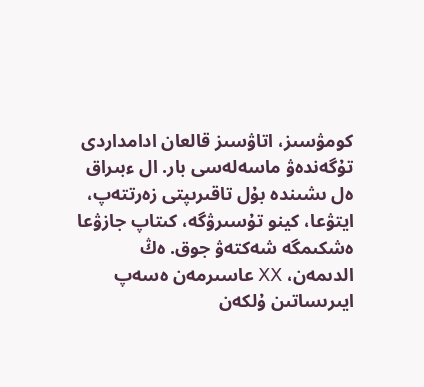كومۋسىز، اتاۋسىز قالعان ادامداردى تۇگەندەۋ ماسەلەسى بار. ال ءبىراق ەل ىشىندە بۇل تاقىرىپتى زەرتتەپ، ايتۋعا، كينو تۇسىرۋگە، كىتاپ جازۋعا ەشكىمگە شەكتەۋ جوق. ەڭ الدىمەن، ⅩⅩ عاسىرمەن ەسەپ ايىرىساتىن ۇلكەن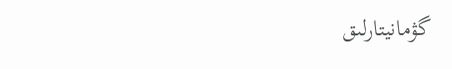گۋمانيتارلىق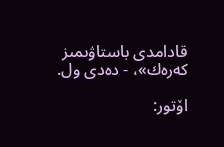قادامدى باستاۋىمىز كەرەك»، - دەدى ول.

اۆتور: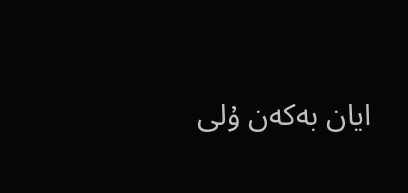ايان بەكەن ۇلى